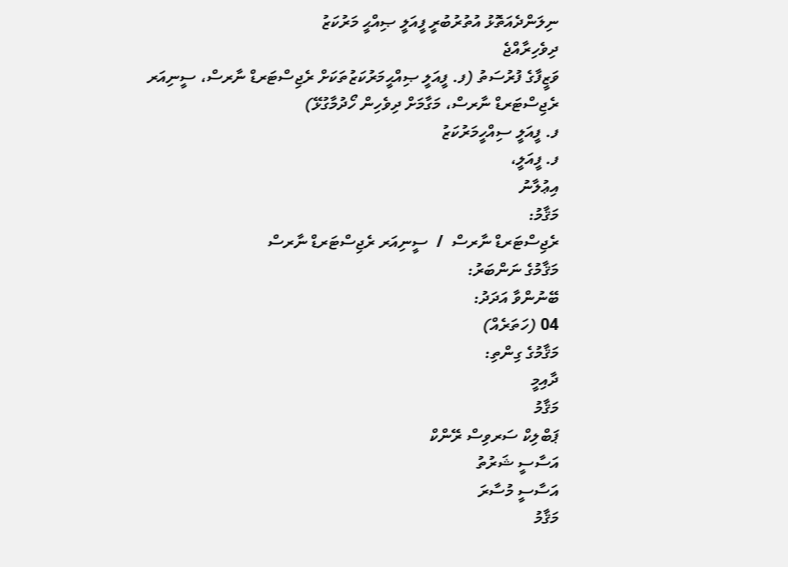ނިލަންދެއަތޮޅު އުތުރުބުރީ ފީއަލީ ޞިއްޙީ މަރުކަޒު
ދިވެހިރާއްޖެ
ވަޒީފާގެ ފުރުސަތު (ފ. ފީއަލީ ޞިއްޙީމަރުކަޒުތަކަށް ރެޖިސްޓަރޑް ނާރސް، ސީނިއަރ ރެޖިސްޓަރޑް ނާރސް، މަގާމަށް ދިވެހިން ހޯދުމާގުޅޭ)
ފ. ފީއަލީ ސިއްހީމަރުކަޒު
ފ. ފީއަލީ،
އިޢުލާނު
މަޤާމު:
ރެޖިސްޓަރޑް ނާރސް  /  ސީނިއަރ ރެޖިސްޓަރޑް ނާރސް
މަޤާމުގެ ނަންބަރު:
ބޭނުންވާ އަދަދު:
04 (ހަތަރެއް)
މަޤާމުގެ ގިންތި:
ދާއިމީ
މަޤާމު
ޕަބްލިކް ސަރވިސް ރޭންކް
އަސާސީ ޝަރުތު
އަސާސީ މުސާރަ
މަޤާމު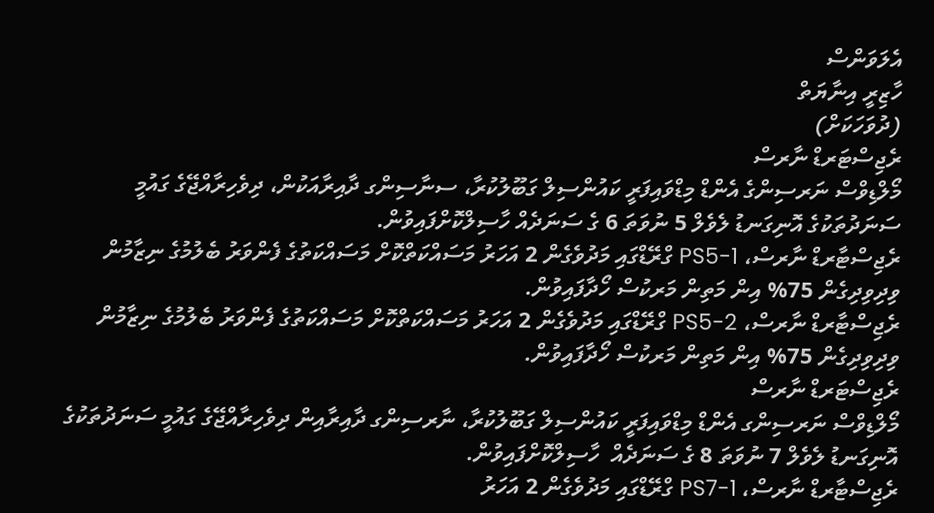އެލަވަންސް
ހާޒިރީ އިނާޔަތް
(ދުވަހަކަށް)
ރެޖިސްޓަރޑް ނާރސް
މޯލްޑިވްސް ނަރސިންގެ އެންޑް މިޑްވައިފަރީ ކައުންސިލް ގަބޫލުކުރާ، ސނާސިންގ ދާއިރާއަކުން، ދިވެހިރާއްޖޭގެ ގައުމީ ސަނަދުތަކުގެ އޮނިގަނޑު ލެވެލް 5 ނުވަތަ 6 ގެ ސަނަދެއް ހާސިލްކޮށްފައިވުން.
ރެޖިސްޓާރޑް ނާރސް، PS5-1 ގްރޭޑްގައި މަދުވެގެން 2 އަހަރު މަސައްކަތްކޮށް މަސައްކަތުގެ ފެންވަރު ބެލުމުގެ ނިޒާމުން ވިދިވިދިގެން 75% އިން މަތިން މަރކުސް ހޯދާފައިވުން.
ރެޖިސްޓާރޑް ނާރސް، PS5-2 ގްރޭޑްގައި މަދުވެގެން 2 އަހަރު މަސައްކަތްކޮށް މަސައްކަތުގެ ފެންވަރު ބެލުމުގެ ނިޒާމުން ވިދިވިދިގެން 75% އިން މަތިން މަރކުސް ހޯދާފައިވުން.
ރެޖިސްޓަރޑް ނާރސް
މޯލްޑިވްސް ނަރސިންގ އެންޑް މިޑްވައިފަރީ ކައުންސިލް ގަބޫލުކުރާ، ނާރސިންގ ދާއިރާއިން ދިވެހިރާއްޖޭގެ ގައުމީ ސަނަދުތަކުގެ އޮނިގަނޑު ލެވެލް 7 ނުވަތަ 8 ގެ ސަނަދެއް  ހާސިލްކޮށްފައިވުން.
ރެޖިސްޓާރޑް ނާރސް، PS7-1 ގްރޭޑްގައި މަދުވެގެން 2 އަހަރު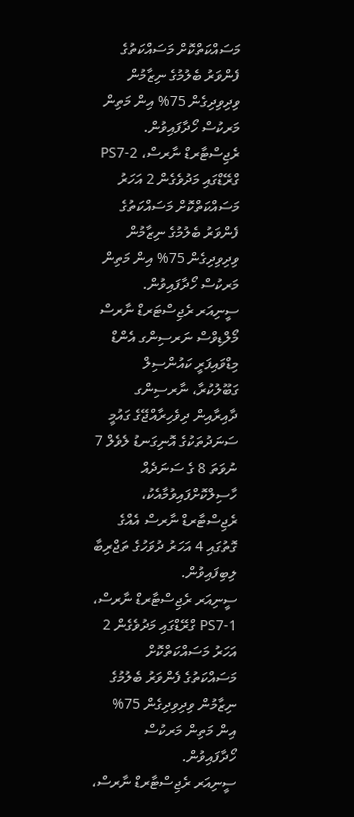މަސައްކަތްކޮށް މަސައްކަތުގެ ފެންވަރު ބެލުމުގެ ނިޒާމުން ވިދިވިދިގެން 75% އިން މަތިން މަރކުސް ހޯދާފައިވުން.
ރެޖިސްޓާރޑް ނާރސް، PS7-2 ގްރޭޑްގައި މަދުވެގެން 2 އަހަރު މަސައްކަތްކޮށް މަސައްކަތުގެ ފެންވަރު ބެލުމުގެ ނިޒާމުން ވިދިވިދިގެން 75% އިން މަތިން މަރކުސް ހޯދާފައިވުން.
ސީނިއަރ ރެޖިސްޓަރޑް ނާރސް
މޯލްޑިވްސް ނަރސިންގ އެންޑް މިޑްވައިފަރީ ކައުންސިލް ގަބޫލުކުރާ، ނާރސިންގ ދާއިރާއިން ދިވެހިރާއްޖޭގެ ގައުމީ ސަނަދުތަކުގެ އޮނިގަނޑު ލެވެލް 7 ނުވަތަ 8 ގެ ސަނަދެއް  ހާސިލްކޮށްފައިވުމާއެކު، ރެޖިސްޓާރޑް ނާރސް އެއްގެ ގޮތުގައި 4 އަހަރު ދުވަހުގެ ތަޖްރިބާ ލިބިފައިވުން.
ސީނިއަރ ރެޖިސްޓާރޑް ނާރސް، PS7-1 ގްރޭޑްގައި މަދުވެގެން 2 އަހަރު މަސައްކަތްކޮށް މަސައްކަތުގެ ފެންވަރު ބެލުމުގެ ނިޒާމުން ވިދިވިދިގެން 75% އިން މަތިން މަރކުސް ހޯދާފައިވުން.
ސީނިއަރ ރެޖިސްޓާރޑް ނާރސް،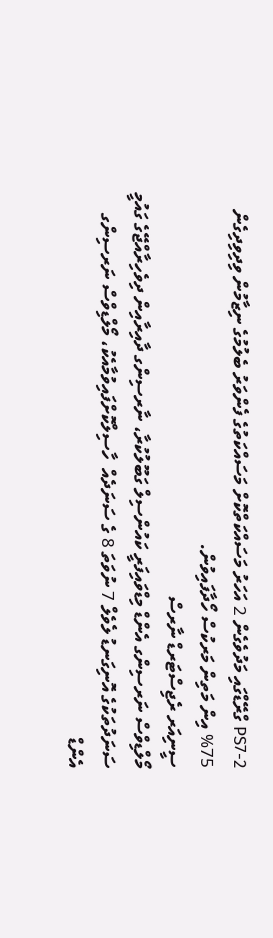PS7-2 ގްރޭޑްގައި މަދުވެގެން 2 އަހަރު މަސައްކަތްކޮށް މަސައްކަތުގެ ފެންވަރު ބެލުމުގެ ނިޒާމުން ވިދިވިދިގެން 75% އިން މަތިން މަރކުސް ހޯދާފައިވުން.
ސީނިއަރ ރެޖިސްޓަރޑް ނާރސް
މޯލްޑިވްސް ނަރސިންގ އެންޑް މިޑްވައިފަރީ ކައުންސިލް ގަބޫލުކުރާ، ނާރސިންގ ދާއިރާއިން ދިވެހިރާއްޖޭގެ ގައުމީ ސަނަދުތަކުގެ އޮނިގަނޑު ލެވެލް 7 ނުވަތަ 8 ގެ ސަނަދެއް  ހާސިލްކޮށްފައިވުމާއެކު، މޯލްޑިވްސް ނަރސިންގ އެންޑް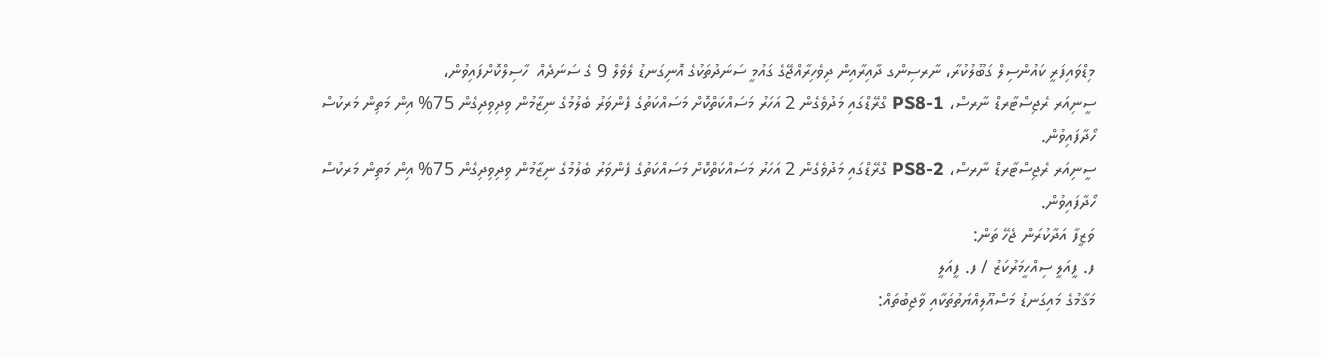މިޑްވައިފަރީ ކައުންސިލް ގަބޫލުކުރާ، ނާރސިންގ ދާއިރާއިން ދިވެހިރާއްޖޭގެ ގައުމީ ސަނަދުތަކުގެ އޮނިގަނޑު ލެވެލް 9 ގެ ސަނަދެއް  ހާސިލްކޮށްފައިވުން،
ސީނިއަރ ރެޖިސްޓާރޑް ނާރސް، PS8-1 ގްރޭޑްގައި މަދުވެގެން 2 އަހަރު މަސައްކަތްކޮށް މަސައްކަތުގެ ފެންވަރު ބެލުމުގެ ނިޒާމުން ވިދިވިދިގެން 75% އިން މަތިން މަރކުސް ހޯދާފައިވުން.
ސީނިއަރ ރެޖިސްޓާރޑް ނާރސް، PS8-2 ގްރޭޑްގައި މަދުވެގެން 2 އަހަރު މަސައްކަތްކޮށް މަސައްކަތުގެ ފެންވަރު ބެލުމުގެ ނިޒާމުން ވިދިވިދިގެން 75% އިން މަތިން މަރކުސް ހޯދާފައިވުން.
ވަޒީފާ އަދާކުރަން ޖެހޭ ތަން:
ފ. ފީއަލީ ސިއްހީމަރުކަޒު / ފ. ފީއަލީ
މަޤާމުގެ މައިގަނޑު މަސްއޫލިއްޔަތުތަކާއި ވާޖިބުތައް: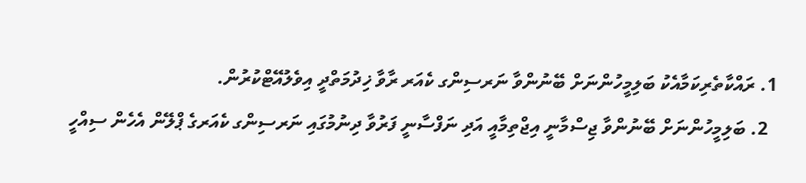1. ރައްކާތެރިކަމާއެކު ބަލިމީހުންނަށް ބޭނުންވާ ނަރސިންގ ކެއަރ ރާވާ ޚިދުމަތްދީ އިވެލުއޭޓްކުރުން.
  2. ބަލިމީހުންނަށް ބޭނުންވާ ޖިސްމާނީ އިޖްތިމާއީ އަދި ނަފްސާނީ ފަރުވާ ދިނުމުގައި ނަރސިންގ ކެއަރގެ ޕްލޭން އެހެން ސިއްހީ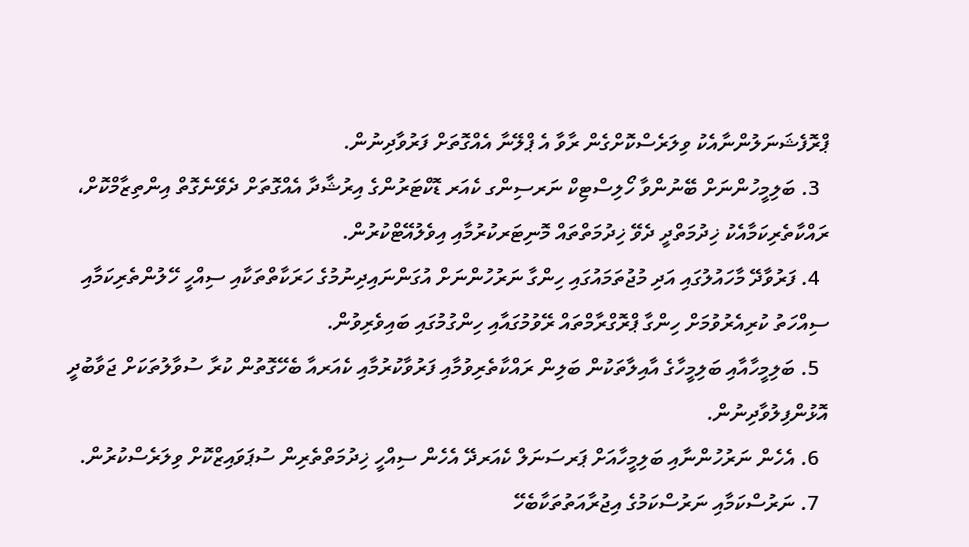ޕްރޮފެޝަނަލުންނާއެކު ވިލަރެސްކޮށްގެން ރާވާ އެ ޕްލޭނާ އެއްގޮތަށް ފަރުވާދިނުން.
  3. ބަލިމީހުންނަށް ބޭނުންވާ ހޯލިސްޓިކް ނަރސިންގ ކެއަރ ޑޮކްޓަރުންގެ އިރުޝާދާ އެއްގޮތަށް ދެވޭނެގޮތް އިންތިޒާމްކޮށް، ރައްކާތެރިކަމާއެކު ޚިދުމަތްދީ ދެވޭ ޚިދުމަތްތައް މޮނިޓަރކުރުމާއި އިވެލުއޭޓްކުރުން.
  4. ފަރުވާދޭ މާހައުލުގައި އަދި މުޖުތަމައުގައި ހިންގާ ނަރުހުންނަށް އުގަންނައިދިނުމުގެ ހަރަކާތްތަކާއި ސިއްހީ ހޭލުންތެރިކަމާއި ސިއްހަތު ކުރިއެރުވުމަށް ހިންގާ ޕްރޮގްރާމްތައް ރޭވުމުގައާއި ހިންގުމުގައި ބައިވެރިވުން.
  5. ބަލިމީހާއާއި ބަލިމީހާގެ އާއިލާތަކުން ބަލިން ރައްކާތެރިވުމާއި ފަރުވާކުރުމާއި ކެއަރއާ ބެހޭގޮތުން ކުރާ ސުވާލުތަކަށް ޖަވާބުދީ އޮޅުންފިލުވާދިނުން.
  6. އެހެން ނަރުހުންނާއި ބަލިމީހާއަށް ޕަރސަނަލް ކެއަރދޭ އެހެން ސިއްހީ ޚިދުމަތްތެރިން ސުޕަވައިޒްކޮށް ވިލަރެސްކުރުން.
  7. ނަރުސްކަމާއި ނަރުސްކަމުގެ އިޖުރާއަތުތަކާބެހޭ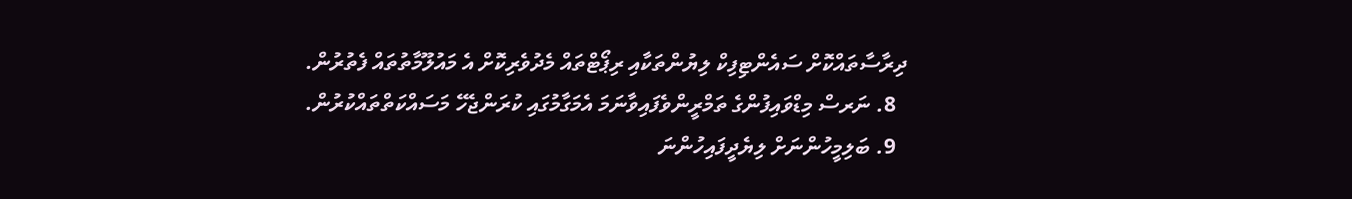ދިރާސާތައްކޮށް ސައެންޓިފިކް ލިޔުންތަކާއި ރިޕޯޓްތައް މެދުވެރިކޮށް އެ މައުލޫމާތުތައް ފެތުރުން.
  8. ނަރސް މިޑްވައިފުންގެ ތަމްރީންވެފައިވާނަމަ އެމަގާމުގައި ކުރަންޖެހޭ މަސައްކަތްތައްކުރުން.
  9. ބަލިމީހުންނަށް ލިޔެދީފައިހުންނަ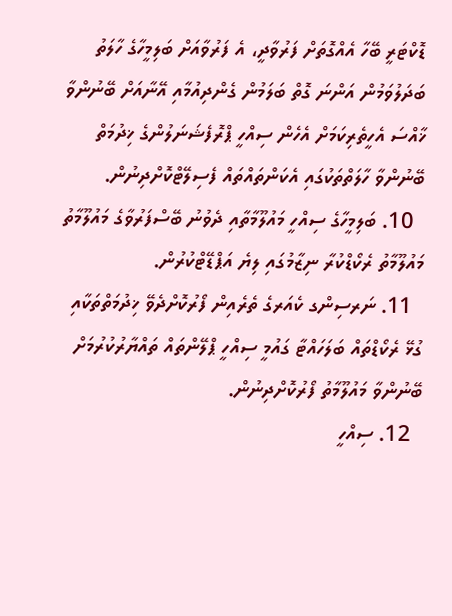ޑޮކްޓަރީ ބޭހާ އެއްގޮތަށް ފަރުވާދީ، އެ ފަރުވާއަށް ބަލިމީހާގެ ހާލަތު ބަދަލުވަމުން އަންނަ ގޮތް ބަލަމުން ގެންދިއުމާއި އޭނާއަށް ބޭނުންވާ ޚާއްސަ އެހީތެރިކަމަށް އެހެން ސިއްހީ ޕްރޮފެޝަނަލުންގެ ޚިދުމަތް ބޭނުންވާ ހާލަތްތަކުގައި އެކަންތައްތައް ފެސިލޭޓްކޮށްދިނުން.
  10. ބަލިމީހާގެ ސިއްހީ މައުލޫމާތާއި ދެވުނު ބޭސްފަރުވާގެ މައުލޫމާތު މައުލޫމާތު ރެކޯޑްކުރާ ނިޒާމުގައި ލިޔެ އަޕްޑޭޓްކުރުން.
  11. ނަރސިންގ ކެއަރގެ ތެރެއިން ފޯރުކޮށްދެވޭ ޚިދުމަތްތަކާއި ގުޅޭ ރެކޯޑްތައް ބަލަހައްޓާ ގައުމީ ސިއްހީ ޕްލޭންތައް ތައްޔާރުކުރުމަށް ބޭނުންވާ މައުލޫމާތު ފޯރުކޮށްދިނުން.
  12. ސިއްހީ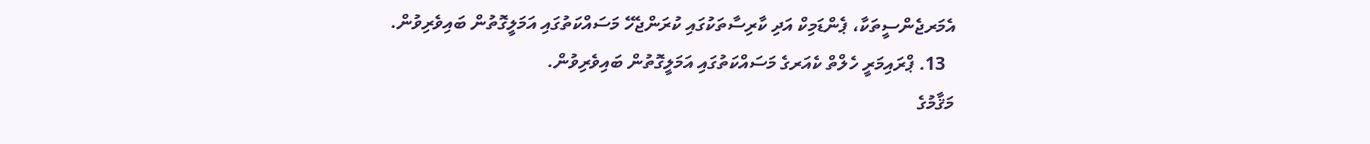އެމަރޖެންސީތަކާ، ޕެންޑަމިކް އަދި ކާރިސާތަކުގައި ކުރަންޖެހޭ މަސައްކަތުގައި އަމަލީގޮތުން ބައިވެރިވުން.
  13. ޕްރައިމަރީ ހެލްތް ކެއަރގެ މަސައްކަތުގައި އަމަލީގޮތުން ބައިވެރިވުން.
މަޤާމުގެ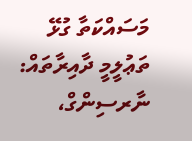މަސައްކަތާ ގުޅޭ ތަޢުލީމީ ދާއިރާތައް:
ނާރސިންގް،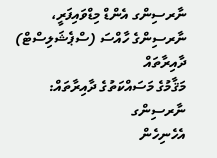ނާރސިންގ އެންޑް މިޑްވައިފަރީ، ނާރސިންގެ ހާއްސަ (ސްޕެޝަލިސްޓް) ދާއިރާތައް
މަޤާމުގެ މަސައްކަތުގެ ދާއިރާތައް:
ނާރސިންގ
އެހެނިހެން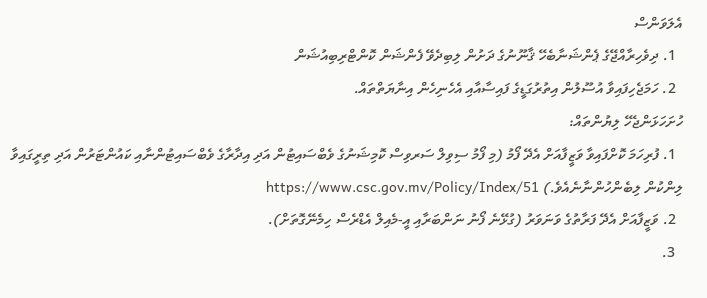އެލަވަންސް
  1. ދިވެހިރާއްޖޭގެ ޕެންޝަނާބެހޭ ޤާނޫނުގެ ދަށުން ލިބިދެވޭ ފެންޝަން ކޮންޓްރިބިއުޝަން
  2. ހަމަޖެހިފައިވާ އުސޫލުން އިތުރުގަޑީގެ ފައިސާއާއި އެހެނިހެން އިނާޔަތްތައް.
ހުށަހަޅަންޖެހޭ ލިޔުންތައް:
  1. ފުރިހަމަ ކޮށްފައިވާ ވަޒީފާއަށް އެދޭ ފޯމު (މި ފޯމު ސިވިލް ސަރވިސް ކޮމިޝަނުގެ ވެބްސައިޓުން އަދި އިދާރާގެ ވެބްސައިޓުންނާއި ކައުންޓަރުން އަދި ތިރީގައިވާ ލިންކުން ލިބެންހުންނާނެއެވެ.) https://www.csc.gov.mv/Policy/Index/51
  2. ވަޒީފާއަށް އެދޭ ފަރާތުގެ ވަނަވަރު (ގުޅޭނެ ފޯނު ނަންބަރާއި އީ-މެއިލް އެޑްރެސް ހިމެނޭގޮތަށް).
  3.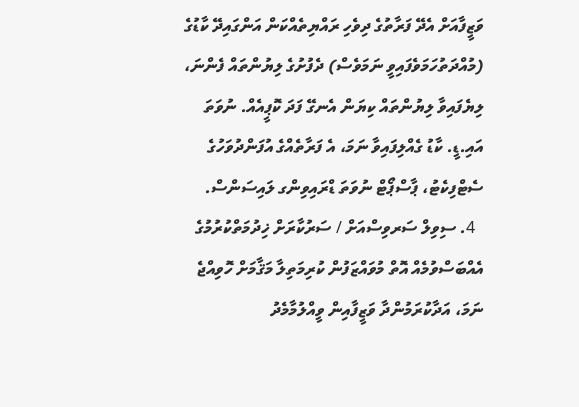ވަޒީފާއަށް އެދޭ ފަރާތުގެ ދިވެހި ރައްޔިތެއްކަން އަންގައިދޭ ކާޑުގެ (މުއްދަތުހަމަވެފައިވީ ނަމަވެސް) ދެފުށުގެ ލިޔުންތައް ފެންނަ، ލިޔެފައިވާ ލިޔުންތައް ކިޔަން އެނގޭ ފަދަ ކޮޕީއެއް. ނުވަތަ އައި.ޑީ. ކާޑު ގެއްލިފައިވާ ނަމަ، އެ ފަރާތެއްގެ އުފަންދުވަހުގެ ސެޓްފިކެޓު، ޕާސްޕޯޓް ނުވަތަ ޑްރައިވިންގ ލައިސަންސް.
  4. ސިވިލް ސަރވިސްއަށް / ސަރުކާރަށް ޚިދުމަތްކުރުމުގެ އެއްބަސްވުމެއް އޮތް މުވައްޒަފުން ކުރިމަތިލާ މަޤާމަށް ހޮވިއްޖެ ނަމަ، އަދާކުރަމުންދާ ވަޒީފާއިން ވީއްލުމާމެދު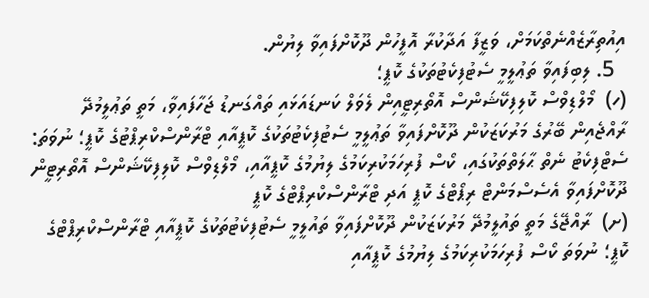އިއުތިރާޒެއްނެތްކަމަށް، ވަޒީފާ އަދާކުރާ އޮފީހުން ދޫކޮށްފައިވާ ލިޔުން.
  5. ލިބިފައިވާ ތަޢުލީމީ ސެޓުފިކެޓުތަކުގެ ކޮޕީ؛
(ހ)  މޯލްޑިވްސް ކޮލިފިކޭޝަންސް އޮތޯރިޓީއިން ލެވަލް ކަނޑައަޅައި ތައްގަނޑު ޖަހާފައިވާ، މަތީ ތަޢުލީމުދޭ ރާއްޖެއިން ބޭރުގެ މަރުކަޒަކުން ދޫކޮށްފައިވާ ތަޢުލީމީ ސެޓުފިކެޓުތަކުގެ ކޮޕީއާއި ޓްރާންސްކްރިޕްޓުގެ ކޮޕީ؛ ނުވަތަ: ސެޓްފިކެޓު ނެތް ޙާލަތްތަކުގައި، ކޯސް ފުރިހަމަކުރިކަމުގެ ލިޔުމުގެ ކޮޕީއާއި، މޯލްޑިވްސް ކޮލިފިކޭޝަންސް އޮތޯރިޓީން ދޫކޮށްފައިވާ އެސެސްމަންޓް ރިޕޯޓްގެ ކޮޕީ އަދި ޓްރާންސްކްރިޕްޓްގެ ކޮޕީ
(ށ)  ރާއްޖޭގެ މަތީ ތައުލީމުދޭ މަރުކަޒަކުން ދޫކޮށްފައިވާ ތައުލީމީ ސެޓުފިކެޓުތަކުގެ ކޮޕީއާއި ޓްރާންސްކްރިޕްޓްގެ ކޮޕީ؛ ނުވަތަ ކޯސް ފުރިހަމަކުރިކަމުގެ ލިޔުމުގެ ކޮޕީއާއި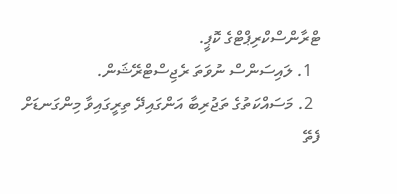ޓްރާންސްކްރިޕްޓްގެ ކޮޕީ.
  1. ލައިސަންސް ނުވަތަ ރެޖިސްޓްރޭޝަން.
  2. މަސައްކަތުގެ ތަޖުރިބާ އަންގައިދޭ ތިރީގައިވާ މިންގަނޑަށް ފެތޭ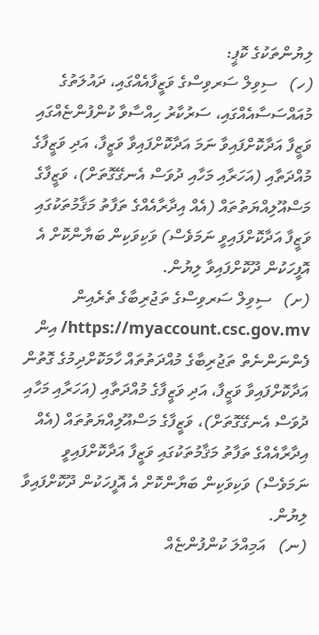ލިޔުންތަކުގެ ކޮޕީ:
(ހ)   ސިވިލް ސަރވިސްގެ ވަޒީފާއެއްގައި، ދައުލަތުގެ މުއައްސަސާއެއްގައި، ސަރުކާރު ހިއްސާވާ ކުންފުންޏެއްގައި ވަޒީފާ އަދާކޮށްފައިވާ ނަމަ އަދާކޮށްފައިވާ ވަޒީފާ، އަދި ވަޒީފާގެ މުއްދަތާއި (އަހަރާއި މަހާއި ދުވަސް އެނގޭގޮތަށް)، ވަޒީފާގެ މަސްއޫލިއްޔަތުތައް (އެއް އިދާރާއެއްގެ ތަފާތު މަޤާމުތަކުގައި ވަޒީފާ އަދާކޮށްފައިވީ ނަމަވެސް) ވަކިވަކިން ބަޔާންކޮށް އެ އޮފީހަކުން ދޫކޮށްފައިވާ ލިޔުން.
(ށ)   ސިވިލް ސަރވިސްގެ ތަޖުރިބާގެ ތެރެއިން https://myaccount.csc.gov.mv/ އިން ފެންނަންނެތް ތަޖުރިބާގެ މުއްދަތުތައް ހާމަކޮށްދިމުގެ ގޮތުން އަދާކޮށްފައިވާ ވަޒީފާ، އަދި ވަޒީފާގެ މުއްދަތާއި (އަހަރާއި މަހާއި ދުވަސް އެނގޭގޮތަށް)، ވަޒީފާގެ މަސްއޫލިއްޔަތުތައް (އެއް އިދާރާއެއްގެ ތަފާތު މަޤާމުތަކުގައި ވަޒީފާ އަދާކޮށްފައިވީ ނަމަވެސް) ވަކިވަކިން ބަޔާންކޮށް އެ އޮފީހަކުން ދޫކޮށްފައިވާ ލިޔުން.
(ނ)   އަމިއްލަ ކުންފުންޏެއް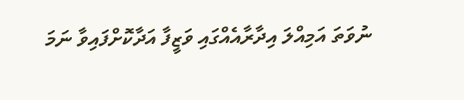ނުވަތަ އަމިއްލަ އިދާރާއެއްގައި ވަޒީފާ އަދާކޮށްފައިވާ ނަމަ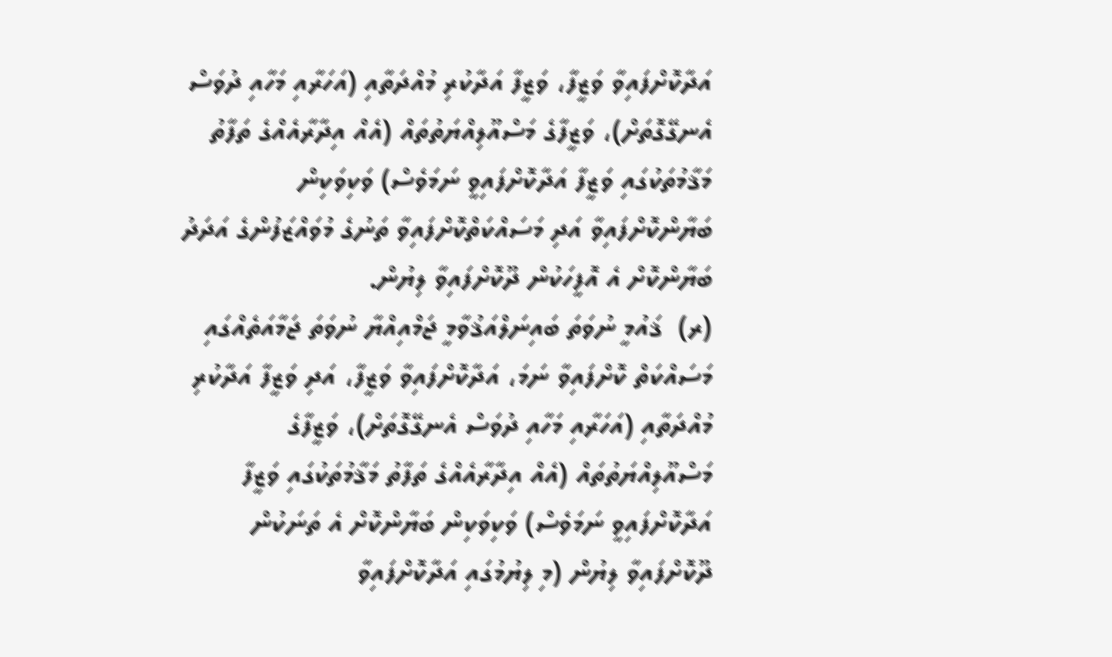އަދާކޮށްފައިވާ ވަޒީފާ، ވަޒީފާ އަދާކުރި މުއްދަތާއި (އަހަރާއި މަހާއި ދުވަސް އެނގޭގޮތަށް)، ވަޒީފާގެ މަސްއޫލިއްޔަތުތައް (އެއް އިދާރާއެއްގެ ތަފާތު މަޤާމުތަކުގައި ވަޒީފާ އަދާކޮށްފައިވީ ނަމަވެސް) ވަކިވަކިން ބަޔާންކޮށްފައިވާ އަދި މަސައްކަތްކޮށްފައިވާ ތަނުގެ މުވައްޒަފުންގެ އަދަދު ބަޔާންކޮށް އެ އޮފީހަކުން ދޫކޮށްފައިވާ ލިޔުން.
(ރ)  ޤައުމީ ނުވަތަ ބައިނަލްއަޤުވާމީ ޖަމްއިއްޔާ ނުވަތަ ޖަމާއަތެއްގައި މަސައްކަތް ކޮށްފައިވާ ނަމަ، އަދާކޮށްފައިވާ ވަޒީފާ، އަދި ވަޒީފާ އަދާކުރި މުއްދަތާއި (އަހަރާއި މަހާއި ދުވަސް އެނގޭގޮތަށް)، ވަޒީފާގެ މަސްއޫލިއްޔަތުތައް (އެއް އިދާރާއެއްގެ ތަފާތު މަޤާމުތަކުގައި ވަޒީފާ އަދާކޮށްފައިވީ ނަމަވެސް) ވަކިވަކިން ބަޔާންކޮށް އެ ތަނަކުން ދޫކޮށްފައިވާ ލިޔުން (މި ލިޔުމުގައި އަދާކޮށްފައިވާ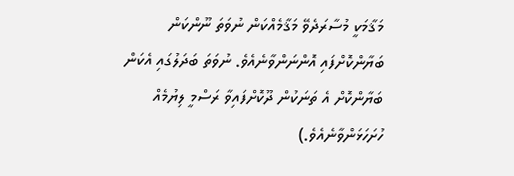މަޤާމަކީ މުސާރަދެވޭ މަޤާމެއްކަން ނުވަތަ ނޫންކަން ބަޔާންކޮށްފައި އޮންނަންވާނެއެވެ. ނުވަތަ ބަދަލުގައި އެކަން ބަޔާންކޮށް އެ ތަނަކުން ދޫކޮށްފައިވާ ރަސްމީ ލިޔުމެއް ހުށަހަޅަންވާނެއެވެ.)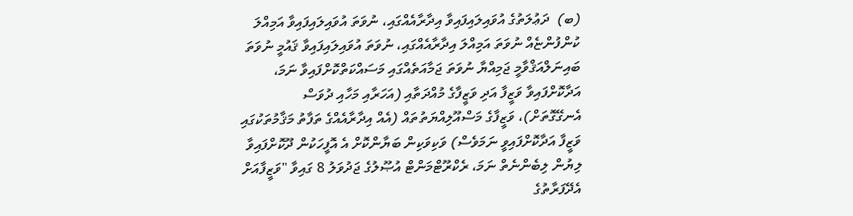(ބ)  ދަޢުލަތުގެ އުވައިލައިފައިވާ އިދާރާއެއްގައި، ނުވަތަ އުވައިލައިފައިވާ އަމިއްލަ ކުންފުންޏެއް ނުވަތަ އަމިއްލަ އިދާރާއެއްގައި، ނުވަތަ އުވައިލައިފައިވާ ޤައުމީ ނުވަތަ ބައިނަލްއަޤްވާމީ ޖަމިއްޔާ ނުވަތަ ޖަމާއަތެއްގައި މަސައްކަތްކޮށްފައިވާ ނަމަ، އަދާކޮށްފައިވާ ވަޒީފާ އަދި ވަޒީފާގެ މުއްދަތާއި (އަހަރާއި މަހާއި ދުވަސް އެނގޭގޮތަށް)، ވަޒީފާގެ މަސްއޫލިއްޔަތުތައް (އެއް އިދާރާއެއްގެ ތަފާތު މަޤާމުތަކުގައި ވަޒީފާ އަދާކޮށްފައިވީ ނަމަވެސް) ވަކިވަކިން ބަޔާންކޮށް އެ އޮފީހަކުން ދޫކޮށްފައިވާ ލިޔުން ލިބެންނެތް ނަމަ، ރެކްރޫޓްމަންޓް އުޞޫލުގެ ޖަދުވަލު 8 ގައިވާ "ވަޒީފާއަށް އެދޭފަރާތުގެ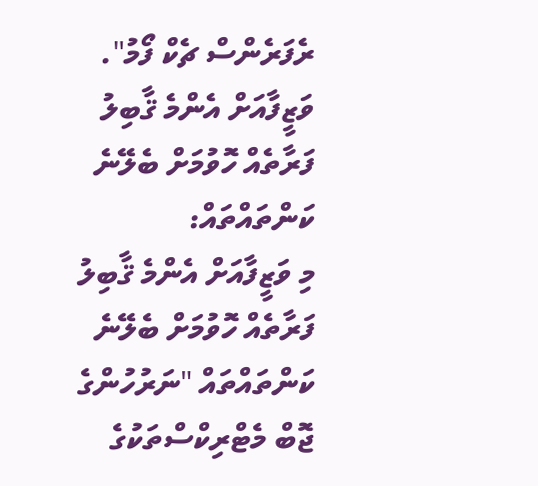ރެފަރެންސް ޗެކް ފޯމު".
ވަޒީފާއަށް އެންމެ ޤާބިލު ފަރާތެއް ހޮވުމަށް ބެލޭނެ ކަންތައްތައް:
މި ވަޒީފާއަށް އެންމެ ޤާބިލު ފަރާތެއް ހޮވުމަށް ބެލޭނެ ކަންތައްތައް "ނަރުހުންގެ ޖޮބް މެޓްރިކްސްތަކުގެ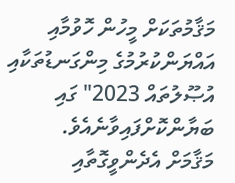މަޤާމުތަކަށް މީހުން ހޮވުމާއި އައްޔަންކުރުމުގެ މިންގަނޑުތަކާއި އުޞޫލުތައް 2023" ގައި ބަޔާންކޮށްފައިވާނެއެވެ.
މަޤާމަށް އެދެންވީގޮތާއި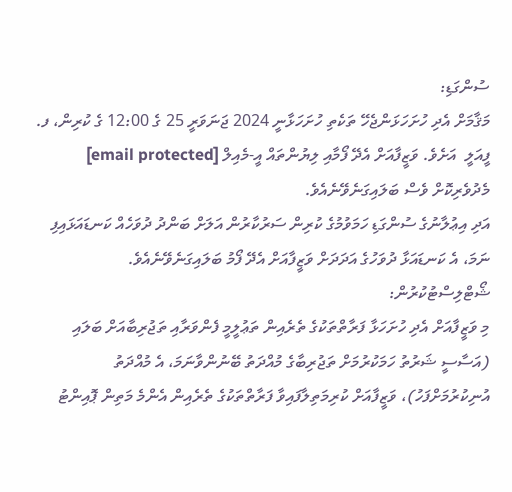ސުންގަޑި:
މަޤާމަށް އެދި ހުށަހަޅަންޖެހޭ ތަކެތި ހުށަހަޅާނީ 2024 ޖަނަވަރީ 25 ގެ 12:00 ގެ ކުރިން، ފ. ފީއަލީ  އަށެވެ. ވަޒީފާއަށް އެދޭ ފޯމާއި ލިޔުންތައް އީ-މެއިލް [email protected] މެދުވެރިކޮށް ވެސް ބަލައިގަނެވޭނެއެވެ.
އަދި އިޢުލާނުގެ ސުންގަޑި ހަމަވުމުގެ ކުރިން ސަރުކާރުން އަލަށް ބަންދު ދުވަހެއް ކަނޑައަޅައިފި ނަމަ، އެ ކަނޑައަޅާ ދުވަހުގެ އަދަދަށް ވަޒީފާއަށް އެދޭ ފޯމު ބަލައިގަނެވޭނެއެވެ.
ޝޯޓްލިސްޓުކުރުން:
މި ވަޒީފާއަށް އެދި ހުށަހަޅާ ފަރާތްތަކުގެ ތެރެއިން ތަޢުލީމީ ފެންވަރާއި ތަޖުރިބާއަށް ބަލައި (އަސާސީ ޝަރުތު ހަމަކުރުމަށް ތަޖުރިބާގެ މުއްދަތު ބޭނުންވާނަމަ، އެ މުއްދަތު އުނިކުރުމަށްފަހު)، ވަޒީފާއަށް ކުރިމަތިލާފައިވާ ފަރާތްތަކުގެ ތެރެއިން އެންމެ މަތިން ޕޮއިންޓު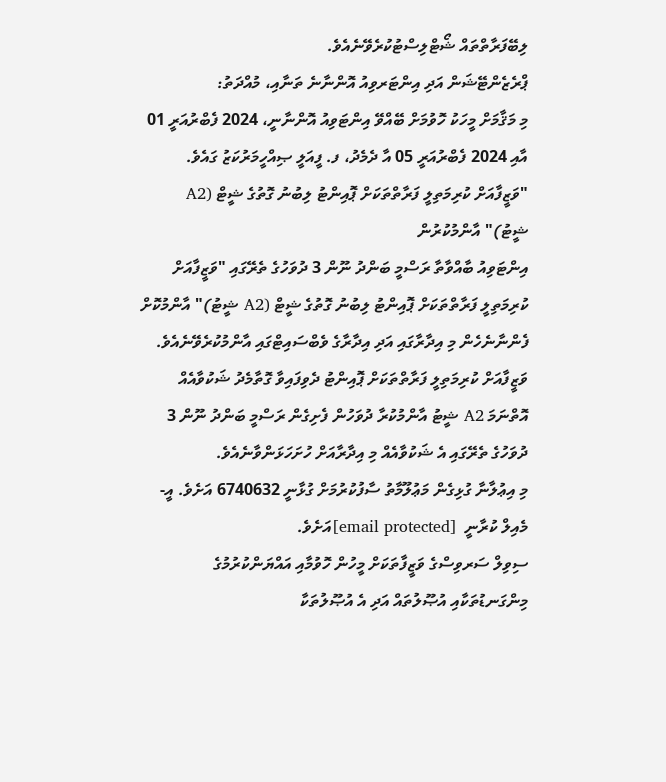ލިބޭފަރާތްތައް ޝޯޓްލިސްޓުކުރެވޭނެއެވެ.
ޕްރެޒެންޓޭޝަން އަދި އިންޓަރވިއު އޮންނާނެ ތަނާއި، މުއްދަތު:
މި މަޤާމަށް މީހަކު ހޮވުމަށް ބޭއްވޭ އިންޓަވިއު އޮންނާނީ، 2024 ފެބްރުއަރީ 01 އާއި 2024 ފެބްރުއަރީ 05 އާ ދެމެދު، ފ. ފީއަލީ ޞިއްހީމަރުކަޒު ގައެވެ.
"ވަޒީފާއަށް ކުރިމަތިލީ ފަރާތްތަކަށް ޕޮއިންޓު ލިބުނު ގޮތުގެ ޝީޓް (A2 ޝީޓު)" އާންމުކުރުން
އިންޓަވިއު ބާއްވާތާ ރަސްމީ ބަންދު ނޫން 3 ދުވަހުގެ ތެރޭގައި "ވަޒީފާއަށް ކުރިމަތިލީ ފަރާތްތަކަށް ޕޮއިންޓު ލިބުނު ގޮތުގެ ޝީޓް (A2 ޝީޓު)" އާންމުކޮށް ފެންނާނެހެން މި އިދާރާގައި އަދި އިދާރާގެ ވެބްސައިޓްގައި އާންމުކުރެވޭނެއެވެ. ވަޒީފާއަށް ކުރިމަތިލީ ފަރާތްތަކަށް ޕޮއިންޓު ދެވިފައިވާ ގޮތާމެދު ޝަކުވާއެއް އޮތްނަމަ A2 ޝީޓު އާންމުކުރާ ދުވަހުން ފެށިގެން ރަސްމީ ބަންދު ނޫން 3 ދުވަހުގެ ތެރޭގައި އެ ޝަކުވާއެއް މި އިދާރާއަށް ހުށަހަޅަންވާނެއެވެ.
މި އިޢުލާނާ ގުޅިގެން މަޢުލޫމާތު ސާފުކުރުމަށް ގުޅާނީ 6740632 އަށެވެ. އީ-މެއިލް ކުރާނީ  [email protected]އަށެވެ.
ސިވިލް ސަރވިސްގެ ވަޒީފާތަކަށް މީހުން ހޮވުމާއި އައްޔަންކުރުމުގެ މިންގަނޑުތަކާއި އުޞޫލުތައް އަދި އެ އުޞޫލުތަކާ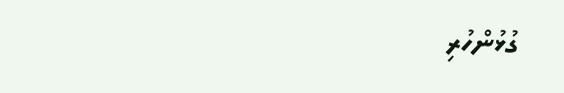ގުޅުންހުރި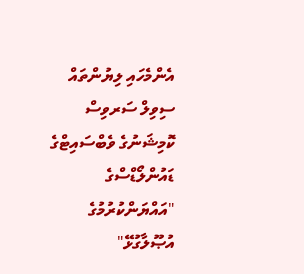އެންމެހައި ލިޔުންތައް ސިވިލް ސަރވިސް ކޮމިޝަނުގެ ވެބްސައިޓްގެ ޑައުންލޯޑްސްގެ "އައްޔަންކުރުމުގެ އުޞޫލާގުޅޭ"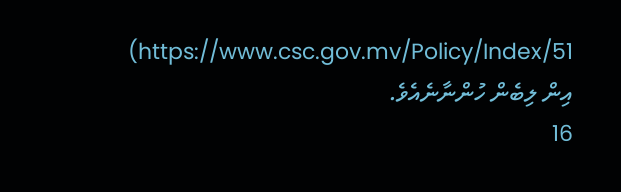https://www.csc.gov.mv/Policy/Index/51) އިން ލިބެން ހުންނާނެއެވެ.
16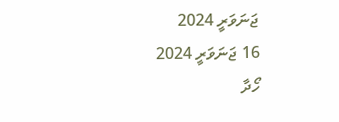ޖަނަވަރީ 2024
16 ޖަނަވަރީ 2024
ހޯދާ